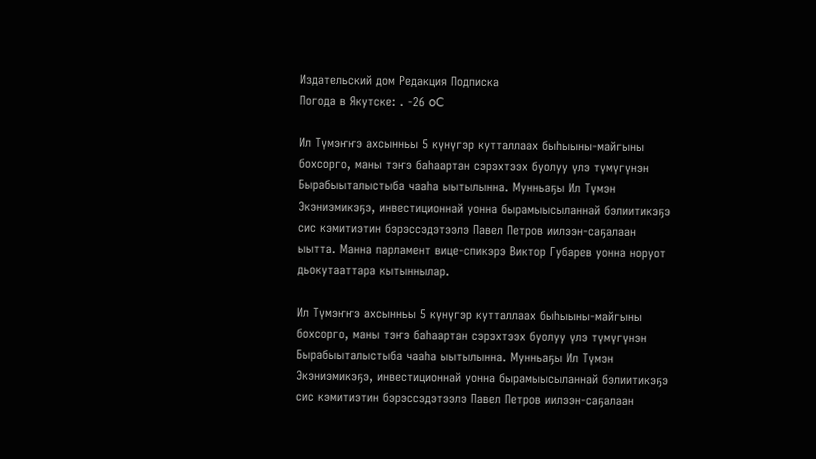Издательский дом Редакция Подписка
Погода в Якутске: . -26 oC

Ил Түмэҥҥэ ахсынньы 5 күнүгэр кутталлаах быһыыны-майгыны бохсорго, маны тэҥэ баһаартан сэрэхтээх буолуу үлэ түмүгүнэн Бырабыыталыстыба чааһа ыытылынна. Мунньаҕы Ил Түмэн Экэниэмикэҕэ, инвестиционнай уонна бырамыысыланнай бэлиитикэҕэ сис кэмитиэтин бэрэссэдэтээлэ Павел Петров иилээн-саҕалаан ыытта. Манна парламент вице-спикэрэ Виктор Губарев уонна норуот дьокутааттара кытыннылар.

Ил Түмэҥҥэ ахсынньы 5 күнүгэр кутталлаах быһыыны-майгыны бохсорго, маны тэҥэ баһаартан сэрэхтээх буолуу үлэ түмүгүнэн Бырабыыталыстыба чааһа ыытылынна. Мунньаҕы Ил Түмэн Экэниэмикэҕэ, инвестиционнай уонна бырамыысыланнай бэлиитикэҕэ сис кэмитиэтин бэрэссэдэтээлэ Павел Петров иилээн-саҕалаан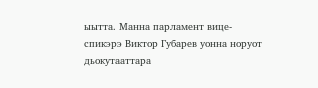ыытта. Манна парламент вице-спикэрэ Виктор Губарев уонна норуот дьокутааттара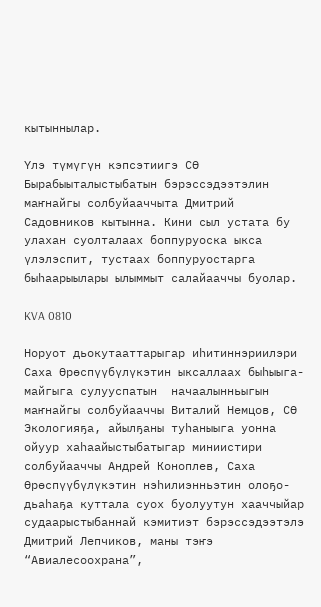кытыннылар.

Үлэ түмүгүн кэпсэтиигэ СӨ Бырабыыталыстыбатын бэрэссэдээтэлин маҥнайгы солбуйааччыта Дмитрий Садовников кытынна. Кини сыл устата бу улахан суолталаах боппуруоска ыкса үлэлэспит, тустаах боппуруостарга быһаарыылары ылыммыт салайааччы буолар.

KVA 0810

Норуот дьокутааттарыгар иһитиннэриилэри Саха Өрөспүүбүлүкэтин ыксаллаах быһыыга-майгыга сулууспатын  начаалынньыгын маҥнайгы солбуйааччы Виталий Немцов, СӨ Экологияҕа, айылҕаны туһаныыга уонна ойуур хаһаайыстыбатыгар миниистири солбуйааччы Андрей Коноплев, Саха Өрөспүүбүлүкэтин нэһилиэнньэтин олоҕо-дьаһаҕа куттала суох буолуутун хааччыйар судаарыстыбаннай кэмитиэт бэрэссэдээтэлэ Дмитрий Лепчиков, маны тэҥэ “Авиалесоохрана”,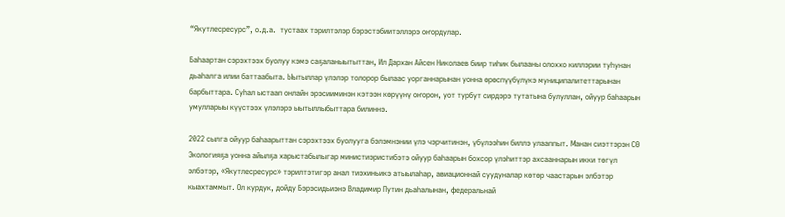“Якутлесресурс”, о.д.а.  тустаах тэрилтэлэр бэрэстэбиитэллэрэ оҥордулар.

Баһаартан сэрэхтээх буолуу кэмэ саҕаланыытыттан, Ил Дархан Айсен Николаев биир тиһик былааны олоххо киллэрии туһунан дьаһалга илии баттаабыта. Ыытыллар үлэлэр толорор былаас уорганнарынан уонна өрөспүүбүлүкэ муниципалитеттарынан барбыттара. Суһал ыстаап онлайн эрэсииминэн кэтээн көрүүнү оҥорон, уот турбут сирдэрэ тутатына булуллан, ойуур баһаарын умулларыы күүстээх үлэлэрэ ыытыллыбыттара билиннэ.

2022 сылга ойуур баһаарыттан сэрэхтээх буолууга бэлэмнэнии үлэ чэрчитинэн, үбүлээһин биллэ улааппыт. Манан сиэттэрэн СӨ Экологияҕа уонна айылҕа харыстабылыгар министиэристибэтэ ойуур баһаарын бохсор үлэһиттэр ахсааннарын икки төгүл элбэтэр, «Якутлесресурс» тэрилтэтигэр анал тиэхиньикэ атыылаһар, авиационнай суудуналар көтөр чаастарын элбэтэр кыахтаммыт. Ол курдук, дойду Бэрэсидьиэнэ Владимир Путин дьаһалынан, федеральнай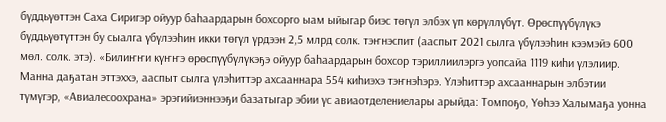бүддьүөттэн Саха Сиригэр ойуур баһаардарын бохсорго ыам ыйыгар биэс төгүл элбэх үп көрүллүбүт. Өрөспүүбүлүкэ бүддьүөтүттэн бу сыалга үбүлээһин икки төгүл үрдээн 2,5 млрд солк. тэҥнэспит (ааспыт 2021 сылга үбүлээһин кээмэйэ 600 мөл. солк. этэ). «Билиҥҥи күҥҥэ өрөспүүбүлүкэҕэ ойуур баһаардарын бохсор тэриллиилэргэ уопсайа 1119 киһи үлэлиир. Манна даҕатан эттэххэ, ааспыт сылга үлэһиттэр ахсааннара 554 киһиэхэ тэҥнэһэрэ. Үлэһиттэр ахсааннарын элбэтии түмүгэр, «Авиалесоохрана» эрэгийиэннээҕи базатыгар эбии үс авиаотделениелары арыйда: Томпоҕо, Үөһээ Халымаҕа уонна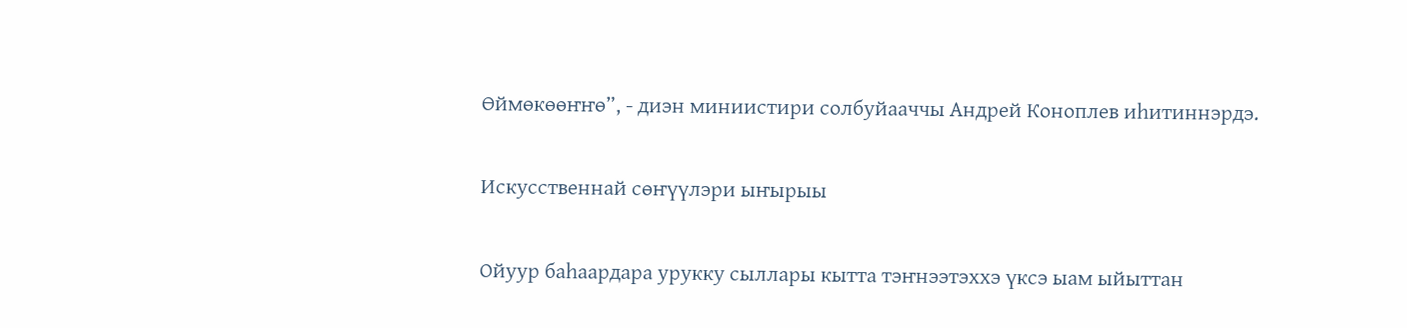Өймөкөөҥҥө”, - диэн миниистири солбуйааччы Андрей Коноплев иһитиннэрдэ.

Искусственнай сөҥүүлэри ыҥырыы

Ойуур баһаардара урукку сыллары кытта тэҥнээтэххэ үксэ ыам ыйыттан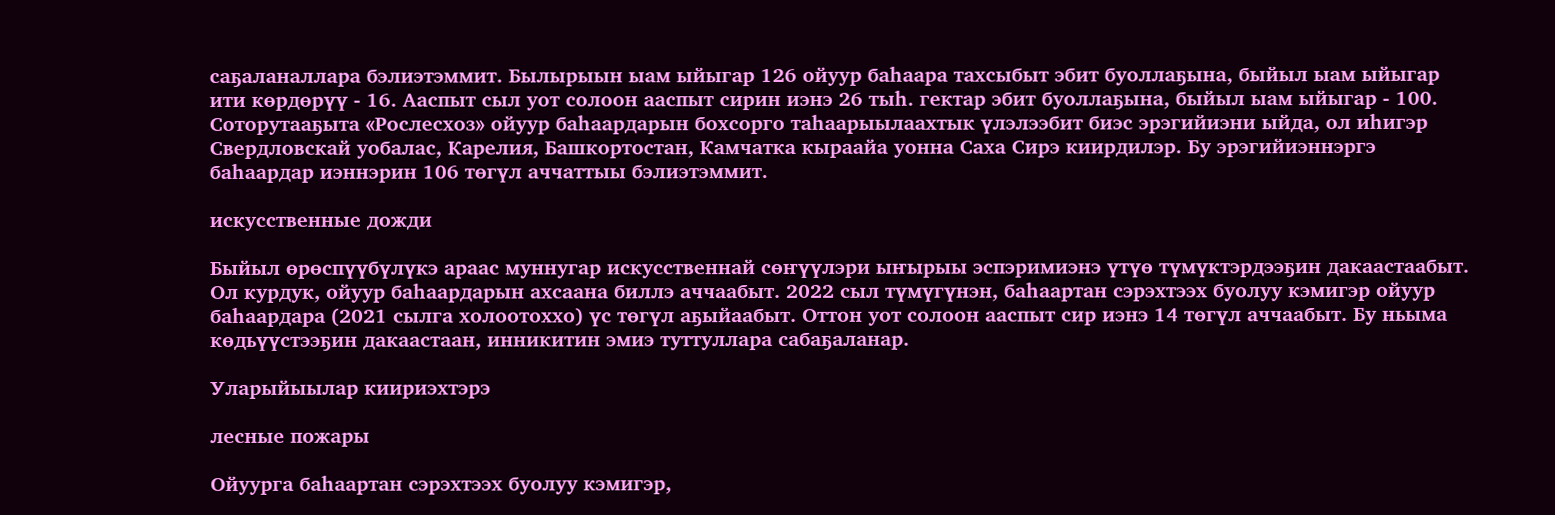саҕаланаллара бэлиэтэммит. Былырыын ыам ыйыгар 126 ойуур баһаара тахсыбыт эбит буоллаҕына, быйыл ыам ыйыгар ити көрдөрүү - 16. Ааспыт сыл уот солоон ааспыт сирин иэнэ 26 тыһ. гектар эбит буоллаҕына, быйыл ыам ыйыгар - 100.  Соторутааҕыта «Рослесхоз» ойуур баһаардарын бохсорго таһаарыылаахтык үлэлээбит биэс эрэгийиэни ыйда, ол иһигэр Свердловскай уобалас, Карелия, Башкортостан, Камчатка кыраайа уонна Саха Сирэ киирдилэр. Бу эрэгийиэннэргэ баһаардар иэннэрин 106 төгүл аччаттыы бэлиэтэммит.

искусственные дожди

Быйыл өрөспүүбүлүкэ араас муннугар искусственнай сөҥүүлэри ыҥырыы эспэримиэнэ үтүө түмүктэрдээҕин дакаастаабыт. Ол курдук, ойуур баһаардарын ахсаана биллэ аччаабыт. 2022 сыл түмүгүнэн, баһаартан сэрэхтээх буолуу кэмигэр ойуур баһаардара (2021 сылга холоотоххо) үс төгүл аҕыйаабыт. Оттон уот солоон ааспыт сир иэнэ 14 төгүл аччаабыт. Бу ньыма көдьүүстээҕин дакаастаан, инникитин эмиэ туттуллара сабаҕаланар.

Уларыйыылар киириэхтэрэ

лесные пожары

Ойуурга баһаартан сэрэхтээх буолуу кэмигэр,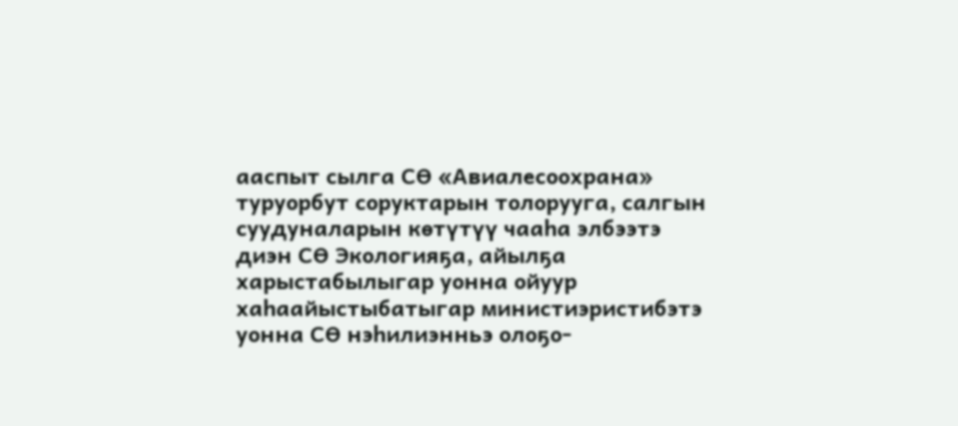ааспыт сылга СӨ «Авиалесоохрана» туруорбут соруктарын толорууга, салгын суудуналарын көтүтүү чааһа элбээтэ диэн СӨ Экологияҕа, айылҕа харыстабылыгар уонна ойуур хаһаайыстыбатыгар министиэристибэтэ уонна СӨ нэһилиэнньэ олоҕо-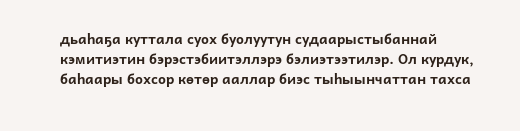дьаһаҕа куттала суох буолуутун судаарыстыбаннай кэмитиэтин бэрэстэбиитэллэрэ бэлиэтээтилэр. Ол курдук, баһаары бохсор көтөр ааллар биэс тыһыынчаттан тахса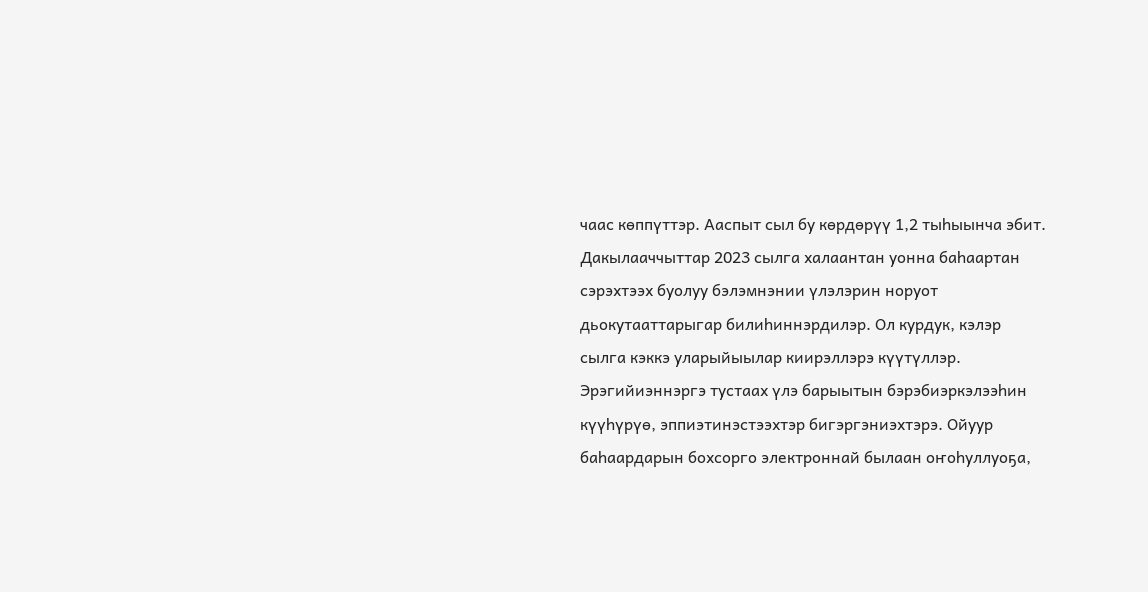чаас көппүттэр. Ааспыт сыл бу көрдөрүү 1,2 тыһыынча эбит. Дакылааччыттар 2023 сылга халаантан уонна баһаартан сэрэхтээх буолуу бэлэмнэнии үлэлэрин норуот дьокутааттарыгар билиһиннэрдилэр. Ол курдук, кэлэр сылга кэккэ уларыйыылар киирэллэрэ күүтүллэр. Эрэгийиэннэргэ тустаах үлэ барыытын бэрэбиэркэлээһин күүһүрүө, эппиэтинэстээхтэр бигэргэниэхтэрэ. Ойуур баһаардарын бохсорго электроннай былаан оҥоһуллуоҕа,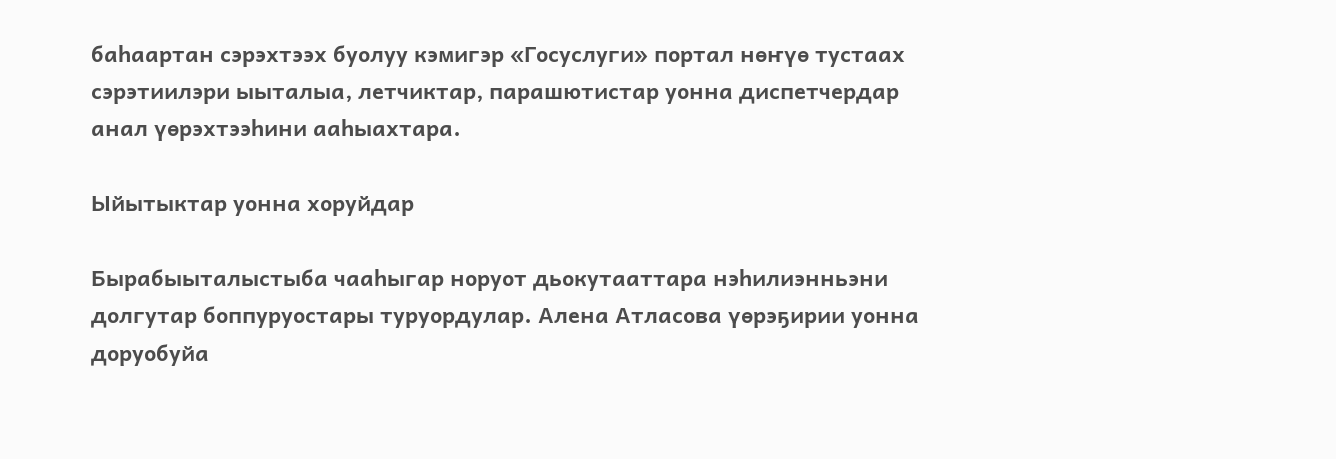баһаартан сэрэхтээх буолуу кэмигэр «Госуслуги» портал нөҥүө тустаах сэрэтиилэри ыыталыа, летчиктар, парашютистар уонна диспетчердар анал үөрэхтээһини ааһыахтара.

Ыйытыктар уонна хоруйдар

Бырабыыталыстыба чааһыгар норуот дьокутааттара нэһилиэнньэни долгутар боппуруостары туруордулар. Алена Атласова үөрэҕирии уонна доруобуйа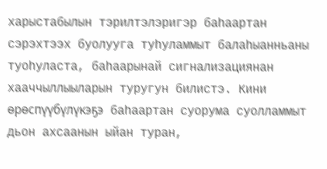харыстабылын тэрилтэлэригэр баһаартан сэрэхтээх буолууга туһуламмыт балаһыанньаны туоһуласта, баһаарынай сигнализациянан хааччыллыыларын туругун билистэ. Кини өрөспүүбүлүкэҕэ баһаартан суорума суолламмыт  дьон ахсаанын ыйан туран,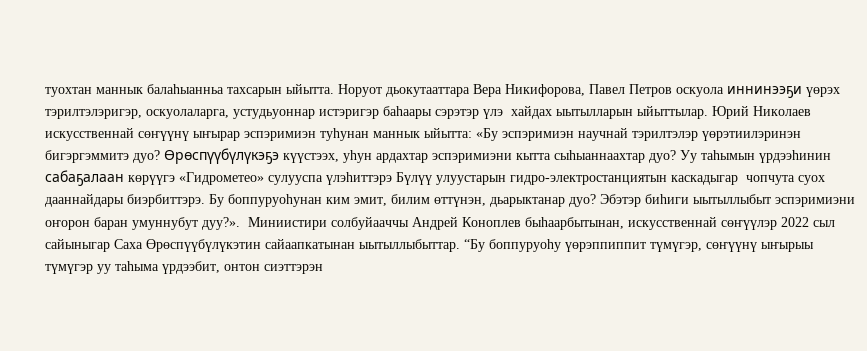туохтан маннык балаһыанньа тахсарын ыйытта. Норуот дьокутааттара Вера Никифорова, Павел Петров оскуола иннинээҕи үөрэх тэрилтэлэригэр, оскуолаларга, устудьуоннар истэригэр баһаары сэрэтэр үлэ  хайдах ыытылларын ыйыттылар. Юрий Николаев искусственнай сөҥүүнү ыҥырар эспэримиэн туһунан маннык ыйытта: «Бу эспэримиэн научнай тэрилтэлэр үөрэтиилэринэн бигэргэммитэ дуо? Өрөспүүбүлүкэҕэ күүстээх, уһун ардахтар эспэримиэни кытта сыһыаннаахтар дуо? Уу таһымын үрдээһинин сабаҕалаан көрүүгэ «Гидрометео» сулууспа үлэһиттэрэ Бүлүү улуустарын гидро-электростанциятын каскадыгар  чопчута суох дааннайдары биэрбиттэрэ. Бу боппуруоһунан ким эмит, билим өттүнэн, дьарыктанар дуо? Эбэтэр биһиги ыытыллыбыт эспэримиэни оҥорон баран умуннубут дуу?».  Миниистири солбуйааччы Андрей Коноплев быһаарбытынан, искусственнай сөҥүүлэр 2022 сыл сайыныгар Саха Өрөспүүбүлүкэтин сайаапкатынан ыытыллыбыттар. “Бу боппуруоһу үөрэппиппит түмүгэр, сөҥүүнү ыҥырыы түмүгэр уу таһыма үрдээбит, онтон сиэттэрэн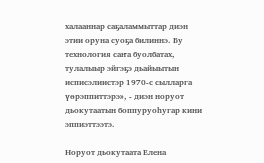халааннар саҕаламмыттар диэн этии оруна суоҕа билиннэ. Бу технология саҥа буолбатах, тулалыыр эйгэҕэ дьайыытын исписэлиистэр 1970-с сылларга үөрэппиттэрэ», - диэн норуот дьокутаатын боппуруоһугар кини эппиэттээтэ.

Норуот дьокутаата Елена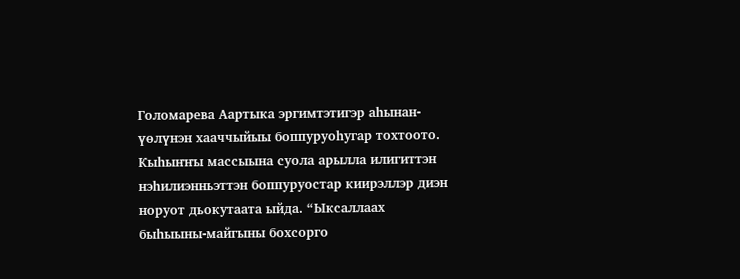Голомарева Аартыка эргимтэтигэр аһынан-үөлүнэн хааччыйыы боппуруоһугар тохтоото. Кыһыҥҥы массыына суола арылла илигиттэн нэһилиэнньэттэн боппуруостар киирэллэр диэн норуот дьокутаата ыйда. “Ыксаллаах быһыыны-майгыны бохсорго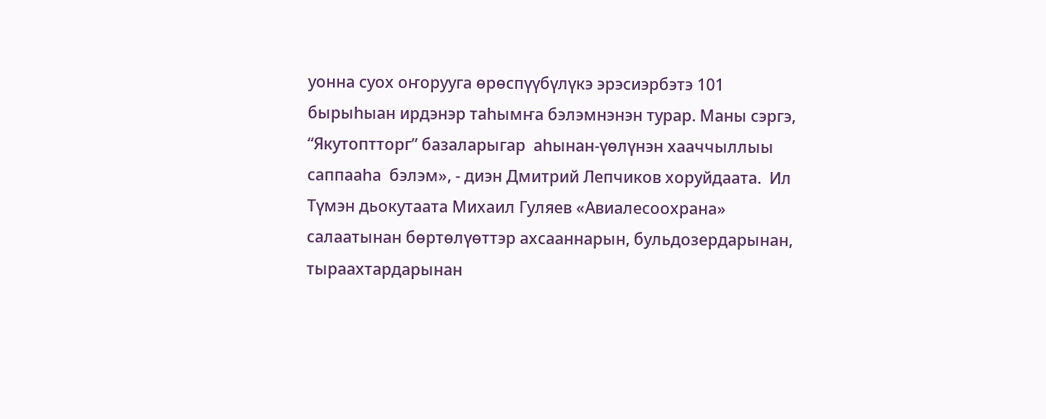уонна суох оҥорууга өрөспүүбүлүкэ эрэсиэрбэтэ 101 бырыһыан ирдэнэр таһымҥа бэлэмнэнэн турар. Маны сэргэ, “Якутоптторг” базаларыгар  аһынан-үөлүнэн хааччыллыы саппааһа  бэлэм», - диэн Дмитрий Лепчиков хоруйдаата.  Ил Түмэн дьокутаата Михаил Гуляев «Авиалесоохрана» салаатынан бөртөлүөттэр ахсааннарын, бульдозердарынан, тыраахтардарынан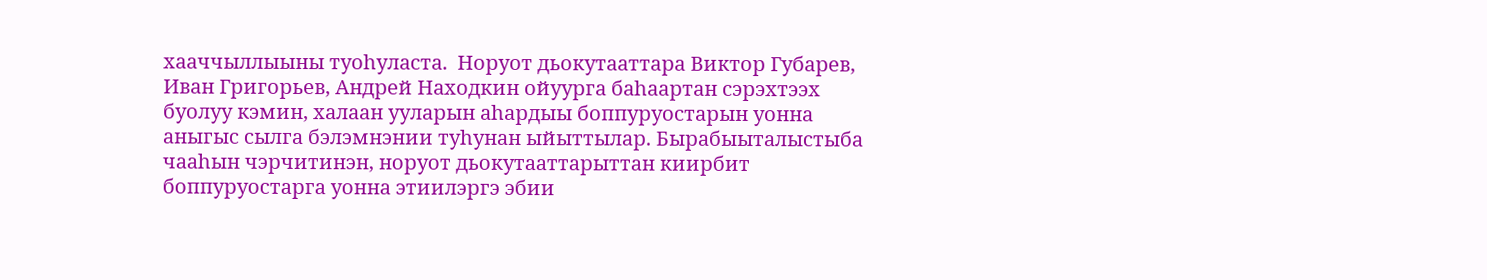хааччыллыыны туоһуласта.  Норуот дьокутааттара Виктор Губарев, Иван Григорьев, Андрей Находкин ойуурга баһаартан сэрэхтээх буолуу кэмин, халаан ууларын аһардыы боппуруостарын уонна аныгыс сылга бэлэмнэнии туһунан ыйыттылар. Бырабыыталыстыба чааһын чэрчитинэн, норуот дьокутааттарыттан киирбит боппуруостарга уонна этиилэргэ эбии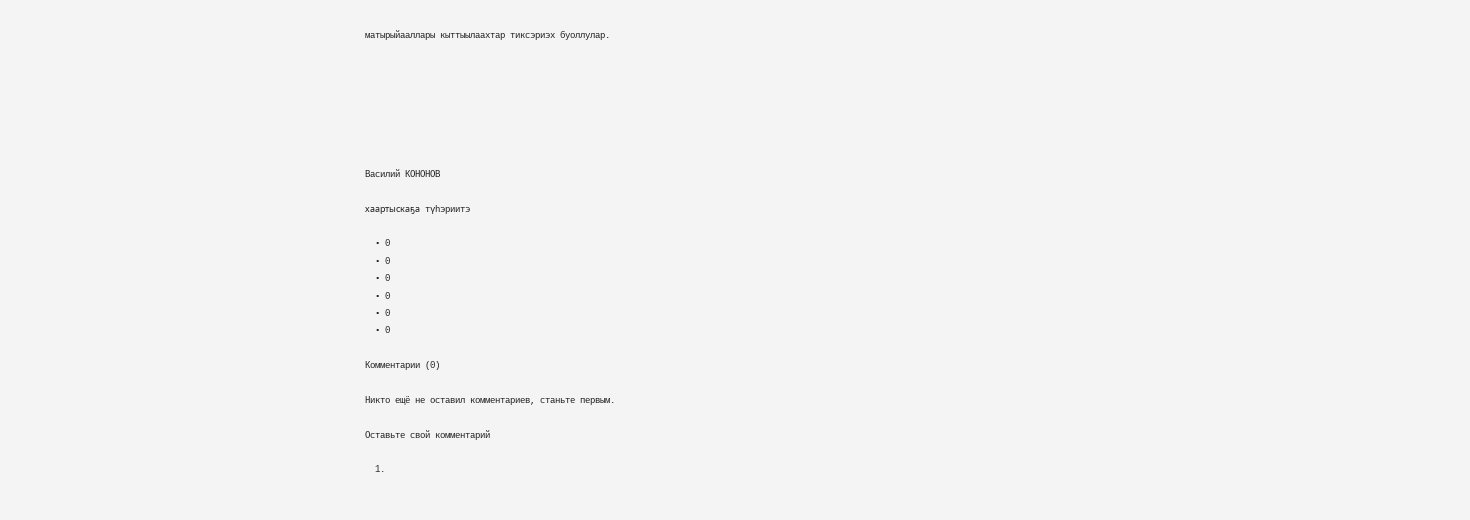матырыйааллары кыттыылаахтар тиксэриэх буоллулар.







Василий КОНОНОВ

хаартыскаҕа түһэриитэ

  • 0
  • 0
  • 0
  • 0
  • 0
  • 0

Комментарии (0)

Никто ещё не оставил комментариев, станьте первым.

Оставьте свой комментарий

  1.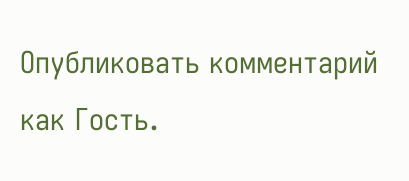Опубликовать комментарий как Гость.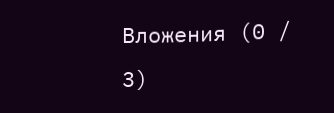Вложения (0 / 3)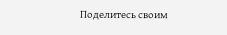Поделитесь своим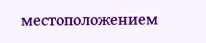местоположением